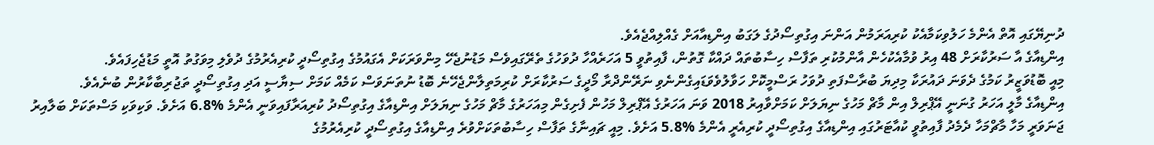ދުނިޔޭގައި އޮތް އެންމެ ހަލުވިކަމާއެކު ކުރިއަރަމުން އަންނަ އިގުތިސޯދުގެ ލަގަބު އިންޑިއާއަށް ގެއްލިއްޖެއެވެ.
އިންޑިއާގެ އާ ސަރުކާރަށް 48 އިރު ވުމާއެކުހެން އާންމުކުރި ތަފާސް ހިސާބުތައް ދައްކާ ގޮތުން، ފާއިތުވީ 5 އަހަރެއްހާ ދުވަހުގެ ތެރޭގައިވެސް މަޑުނުޖެހޭ މިންވަރަކަށް އެގައުމުގެ އިގުތިސޯދީ ކުރިއެރުމުގެ ދުވެލި މިވަގުތު އޮތީ މަޑުޖެހިފައެވެ.
މިއީ ބޮޑުވަޒީރު ކަމުގެ ދެވަނަ ދައުރަކާ މިދިޔަ ބުރާސްފަތި ދުވަހު ރަސްމީކޮށް ހަވާލުވެވަޑައިގެންނެވި ނަރޭންދްރާ މޯދީގެ ސަރުކާރަށް ކުރިމަތިލާންޖެހޭނެ ބޮޑު ނުތަނަވަސް ކަމެއް ކަމަށް ސިޔާސީ އަދި އިގުތިސޯދީ ތަޖުރިބާކާރުން ބުނެއެވެ.
އިންޑިއާގެ މާލީ އަހަރު ގުނަނީ އޭޕްރިލް އިން މާޗް މަހުގެ ނިޔަލަށް ކަމަށްވާއިރު 2018 ވަނަ އަހަރުގެ އޭޕްރިލް މަހުން ފެށިގެން މިއަހަރުގެ މާޗް މަހުގެ ނިޔަލަށް އިންޑިއާގެ އިގުތިސޯދު ކުރިއަރާފައިވަނީ އެންމެ %6.8 އަށެވެ. ވަކިވަކި މަސްތަކަށް ބަލާއިރު ޖަނަވަރީ މަހާ މާޗްމަހާ ދެމެދު ފާއިތުވީ ކުއާޓަރުގައި އިންޑިއާގެ އިގުތިސޯދީ ކުރިއެރީ އެންމެ %5.8 އަށެވެ. މިއީ ޗައިނާގެ ތަފާސް ހިސާބުތަކަށްވުރެ އިންޑިއާގެ އިގުތިސޯދީ ކުރިއެރުމުގެ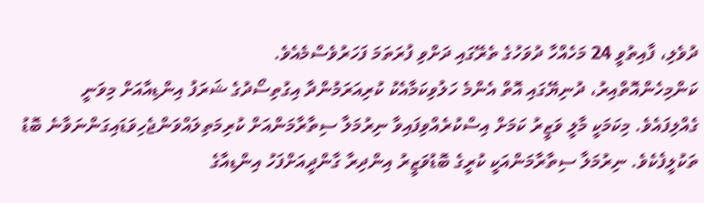ދުވެލި، ފާއިތުވީ 24 މަހެއްހާ ދުވަހުގެ ތެރޭގައި ދަށްވި ފުރަތަމަ ފަހަރުވެސްމެއެވެ.
ކަންމިހެންއޮތްއިރު، ދުނިޔޭގައި އޮތް އެންމެ ހަލުވިކަމާއެކު ކުރިއަރަމުންދާ އިގުތިސޯދުގެ ޝަރަފު އިންޑިއާއަށް މިވަނީ ގެއްލިފައެވެ. މިކަމަކީ މާލީ ވަޒީރު ކަމަށް އިސްކުރެއްވިފައިވާ ނިރުމަލާ ސިތާރާމަންއަށް ކުރިމަތިލައްވަންޖެހިވަޑައިގަންނަވާނެ ބޮޑު ތަކުލީފެކެވެ. ނިރުމަލާ ސިތާރާމަންއަކީ ކުރީގެ ބޮޑުވަޒީރު އިންދިރާ ގާންދީއަށްފަހު އިންޑިއާގެ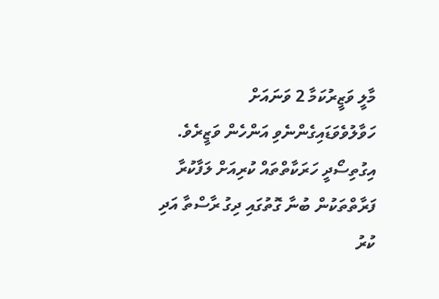މާލީ ވަޒީރުކަމާ 2 ވަނައަށް ހަވާލުވެވަޑައިގެންނެވި އަންހެން ވަޒީރެވެ.
އިގުތިސޯދީ ހަރަކާތްތައް ކުރިއަށް ލަފާކުރާ ފަރާތްތަކުން ބުނާ ގޮތުގައި ދިގު ރާސްތާ އަދި ކުރު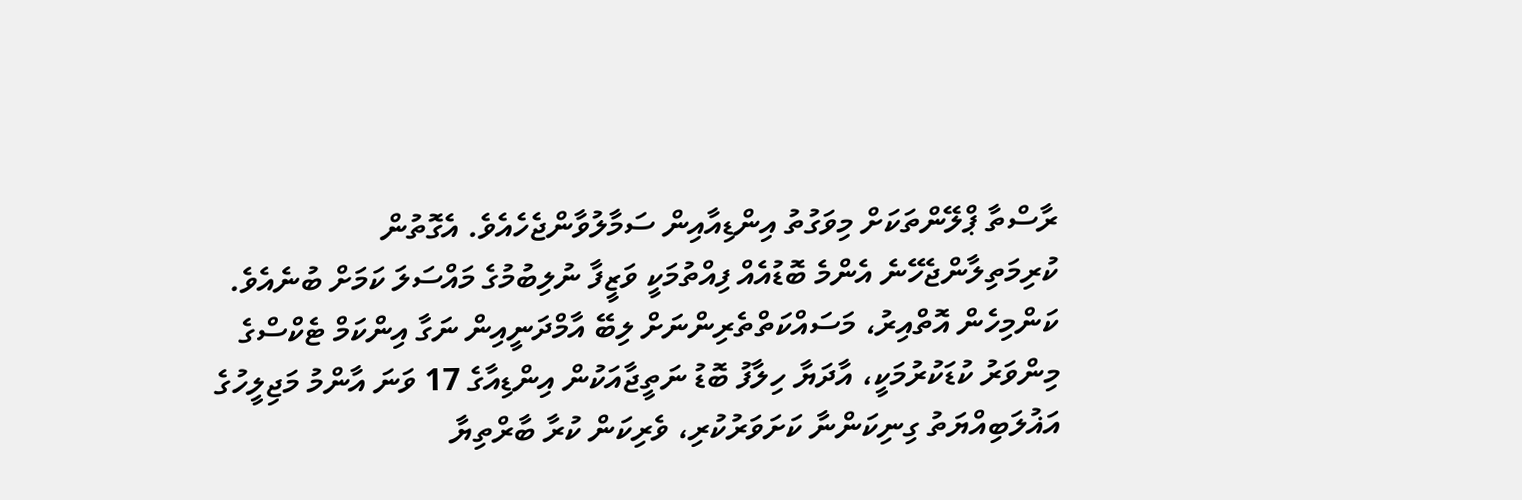ރާސްތާ ޕްލޭންތަކަށް މިވަގުތު އިންޑިއާއިން ސަމާލުވާންޖެހެއެވެ. އެގޮތުން ކުރިމަތިލާންޖެހޭނެ އެންމެ ބޮޑުއެއް ފިއްތުމަކީ ވަޒީފާ ނުލިބުމުގެ މައްސަލަ ކަމަށް ބުނެއެވެ.
ކަންމިހެން އޮތްއިރު، މަސައްކަތްތެރިންނަށް ލިބޭ އާމްދަނީއިން ނަގާ އިންކަމް ޓެކްސްގެ މިންވަރު ކުޑަކުރުމަކީ، އާދަޔާ ހިލާފު ބޮޑު ނަތީޖާއަކުން އިންޑިއާގެ 17 ވަނަ އާންމު މަޖިލީހުގެ އަޣުލަބިއްޔަތު ގިނިކަންނާ ކަށަވަރުކުރި، ވެރިކަން ކުރާ ބާރްތިޔާ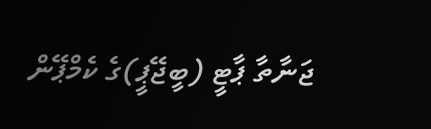ޖަނާތާ ޕާޓީ (ބީޖޭޕީ)ގެ ކެމްޕޭން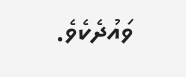ވައުދެކެވެ.